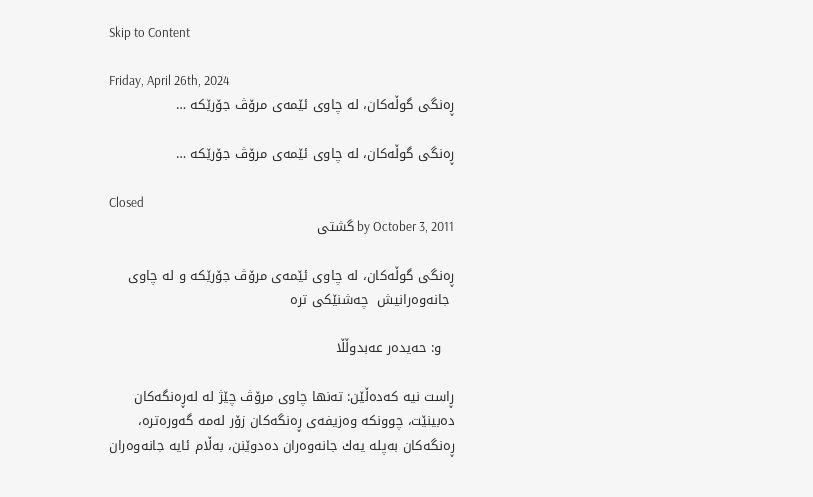Skip to Content

Friday, April 26th, 2024
ڕه‌نگی گوڵه‌كان، له‌ چاوی ئێمه‌ی مرۆڤ جۆرێكه‌ …

ڕه‌نگی گوڵه‌كان، له‌ چاوی ئێمه‌ی مرۆڤ جۆرێكه‌ …

Closed
by October 3, 2011 گشتی

ڕه‌نگی گوڵه‌كان، له‌ چاوی ئێمه‌ی مرۆڤ جۆرێكه‌ و له‌ چاوی
 جانه‌وه‌رانیش  چه‌شنێكی تره‌

   و: حه‌یده‌ر عه‌بدوڵڵا

ڕاست نیه‌ كه‌ده‌ڵێن: ته‌نها چاوی مرۆڤ چێژ له‌ له‌ڕه‌نگه‌كان ده‌بینێت، چوونكه‌ وه‌زیفه‌ی ڕه‌نگه‌كان زۆر له‌مه‌ گه‌وره‌تره‌، ڕه‌نگه‌كان به‌پله‌ یه‌ك جانه‌وه‌ران ده‌دوێنن، به‌ڵام ئایه‌ جانه‌وه‌ران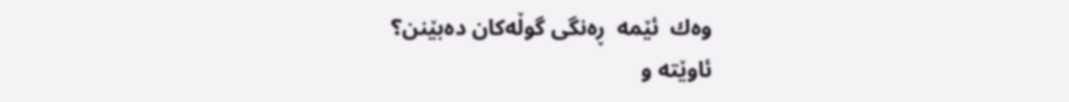وه‌ك  ئێمه‌  ڕه‌نگی گوڵه‌كان ده‌بێنن؟
ئاوێته‌ و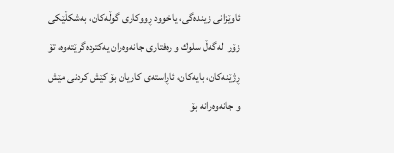ئاوێزانی زینده‌گی، یاخوود ڕووكاری گوڵه‌كان، به‌شكڵێكی زۆر  له‌گه‌ڵ سلوك و ره‌فتاری جانه‌وه‌ران یه‌كترده‌گرێته‌وه‌، تۆ ڕژێنه‌كان، بایه‌كان، ئاڕاسته‌ی كاریان بۆ كێش كردنی مێش و جانه‌وه‌رانه‌ بۆ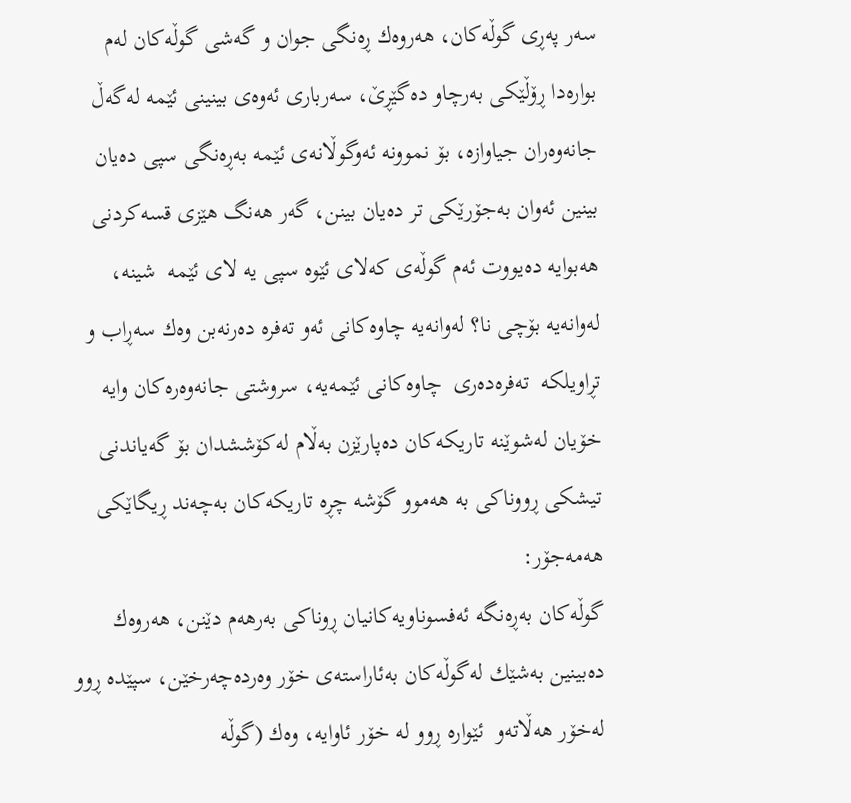سه‌ر په‌ڕی گوڵه‌كان، هه‌روه‌ك ڕه‌نگی جوان و گه‌شی گوڵه‌كان له‌م بواره‌دا ڕۆڵێكی به‌رچاو ده‌گێڕێ، سه‌رباری ئه‌وه‌ی بینینی ئێمه‌ له‌گه‌ڵ جانه‌وه‌ران جیاوازه‌، بۆ نموونه‌ ئه‌وگوڵانه‌ی ئێمه‌ به‌ڕه‌نگی سپی ده‌یان بینین ئه‌وان به‌جۆرێكی تر ده‌یان بینن، گه‌ر هه‌نگ هێزی قسه‌كردنی  هه‌بوایه‌ ده‌یووت ئه‌م گوڵه‌ی كه‌لای ئێوه‌ سپی یه‌ لای ئێمه‌  شینه‌، له‌وانه‌یه‌ بۆچی نا؟ له‌وانه‌یه‌ چاوه‌كانی ئه‌و ته‌فره‌ ده‌رنه‌بن وه‌ك سه‌ڕاب و تڕاویلكه‌  ته‌فره‌ده‌ری  چاوه‌كانی ئێمه‌یه‌، سروشتی جانه‌وه‌ره‌كان وایه‌ خۆیان له‌شوێنه‌ تاریكه‌كان ده‌پارێزن به‌ڵام له‌كۆششدان بۆ گه‌یاندنی تیشكی ڕووناكی به‌ هه‌موو گۆشه‌ چڕه‌ تاریكه‌كان به‌چه‌ند ڕیگاێكی هه‌مه‌جۆر:
گوڵه‌كان به‌ڕه‌نگه‌ ئه‌فسوناویه‌كانیان ڕوناكی به‌رهه‌م دێنن، هه‌روه‌ك ده‌بینین به‌شێك له‌گوڵه‌كان به‌ئاراسته‌ی خۆر وه‌رده‌چه‌رخێن، سپێده‌ ڕوو له‌خۆر هه‌ڵاته‌و  ئێواره‌ ڕوو له‌ خۆر ئاوایه‌، وه‌ك (گوڵه‌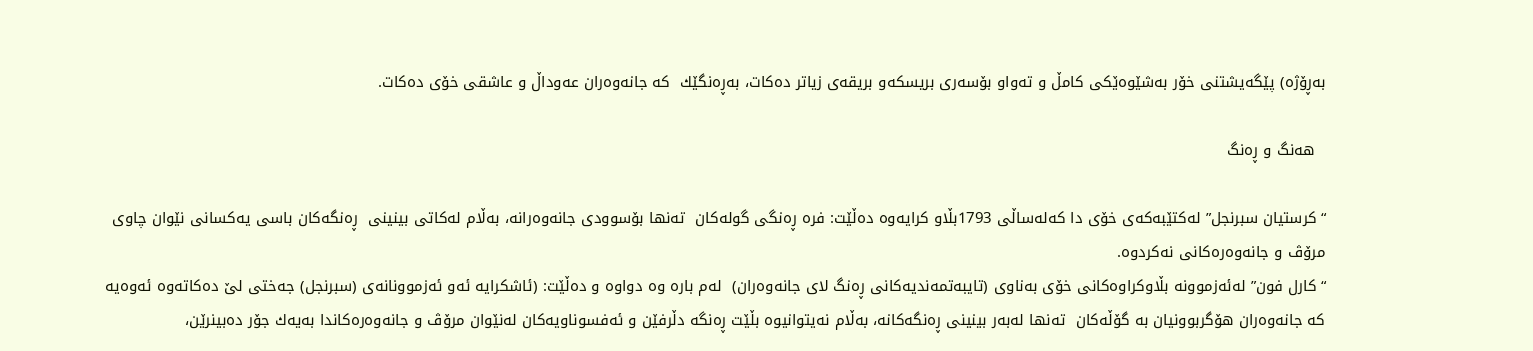به‌ڕۆژه‌) پێگه‌یشتنی خۆر به‌شێوه‌ێكی كامڵ و ته‌واو بۆسه‌ری بریسكه‌و بریقه‌ی زیاتر ده‌كات، به‌ڕه‌نگێك  كه‌ جانه‌وه‌ران عه‌وداڵ و عاشقی خۆی ده‌كات.

  هه‌نگ و ڕه‌نگ

“كرستیان سبرنجل” له‌كتێبه‌كه‌ی خۆی دا كه‌له‌ساڵی 1793بڵاو كرایه‌وه‌ ده‌ڵێت: فره‌ ڕه‌نگی گوله‌كان  ته‌نها بۆسوودی جانه‌وه‌رانه‌، به‌ڵام له‌كاتی بینینی  ڕه‌نگه‌كان باسی یه‌كسانی نێوان چاوی مرۆڤ و جانه‌وه‌ره‌كانی نه‌كردوه‌.
“كارل فون” له‌ئه‌زموونه‌ بڵاوكراوه‌كانی خۆی به‌ناوی (تایبه‌تمه‌ندیه‌كانی ڕه‌نگ لای جانه‌وه‌ران)  له‌م باره‌ وه‌ دواوه‌ و ده‌ڵێت: (ئاشكرایه‌ ئه‌و ئه‌زموونانه‌ی (سبرنجل) جه‌ختی لێ ده‌كاته‌وه‌ ئه‌وه‌یه‌ كه‌ جانه‌وه‌ران هۆگربوونیان به‌ گۆڵه‌كان  ته‌نها له‌به‌ر بینینی ڕه‌نگه‌كانه‌، به‌ڵام نه‌یتوانیوه‌ بڵێت ڕه‌نگه‌ دڵرفێن و ئه‌فسوناویه‌كان له‌نێوان مرۆڤ و جانه‌وه‌ره‌كاندا به‌یه‌ك جۆر ده‌بینرێن،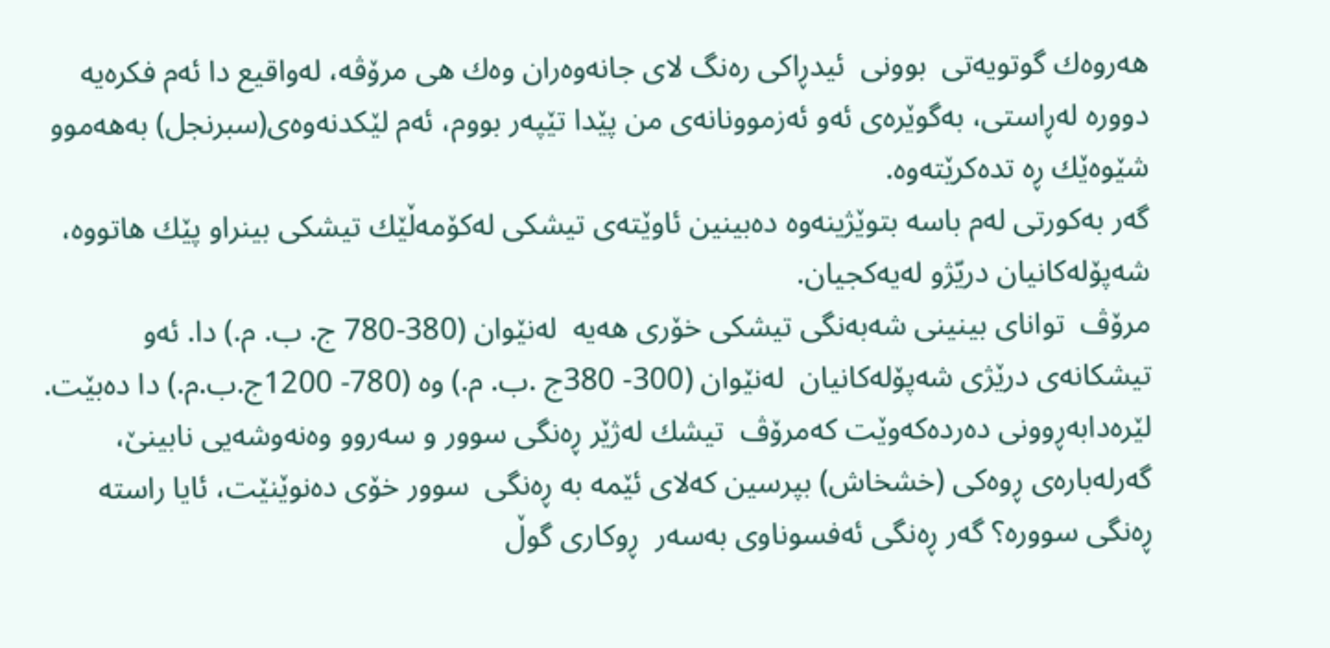هه‌روه‌ك گوتویه‌تی  بوونی  ئیدڕاكی ره‌نگ لای جانه‌وه‌ران وه‌ك هی مرۆڤه‌، له‌واقیع دا ئه‌م فكره‌یه‌ دووره‌ له‌ڕاستی، به‌گوێره‌ی ئه‌و ئه‌زموونانه‌ی من پێدا تێپه‌ر بووم، ئه‌م لێكدنه‌وه‌ی(سبرنجل) به‌هه‌موو شێوه‌ێك ڕه‌ تده‌كرێته‌وه‌.
گه‌ر به‌كورتی له‌م باسه‌ بتوێژینه‌وه‌ ده‌بینین ئاوێته‌ی تیشكی له‌كۆمه‌ڵێك تیشكی بینراو پێك هاتووه‌، شه‌پۆله‌كانیان دریّژو له‌یه‌كجیان.
مرۆڤ  توانای بینینی شه‌به‌نگی تیشكی خۆری هه‌یه‌  له‌نێوان (380-780 ج. ب. م.) دا. ئه‌و تیشكانه‌ی درێژی شه‌پۆله‌كانیان  له‌نێوان (300- 380ج .ب. م.) وه‌ (780- 1200ج.ب.م.) دا ده‌بێت. لێره‌دابه‌ڕوونی ده‌رده‌كه‌وێت كه‌مرۆڤ  تیشك له‌ژێر ڕه‌نگی سوور و سه‌روو وه‌نه‌وشه‌یی نابینێ، گه‌رله‌باره‌ی ڕوه‌كی (خشخاش) بپرسین كه‌لای ئێمه‌ به‌ ڕه‌نگی  سوور خۆی ده‌نوێنێت، ئایا راسته‌ ڕه‌نگی سووره‌؟ گه‌ر ڕه‌نگی ئه‌فسوناوی به‌سه‌ر  ڕوكاری گوڵ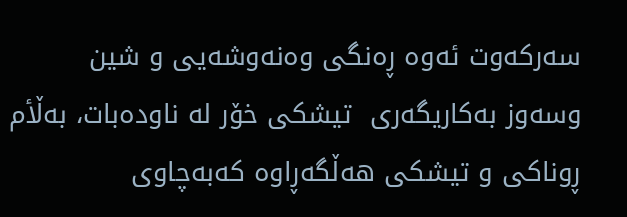سه‌ركه‌وت ئه‌وه‌ ڕه‌نگی وه‌نه‌وشه‌یی و شین وسه‌وز به‌كاریگه‌ری  تیشكی خۆر له‌ ناوده‌بات، به‌ڵأم ڕوناكی و تیشكی هه‌ڵگه‌ڕاوه‌ كه‌به‌چاوی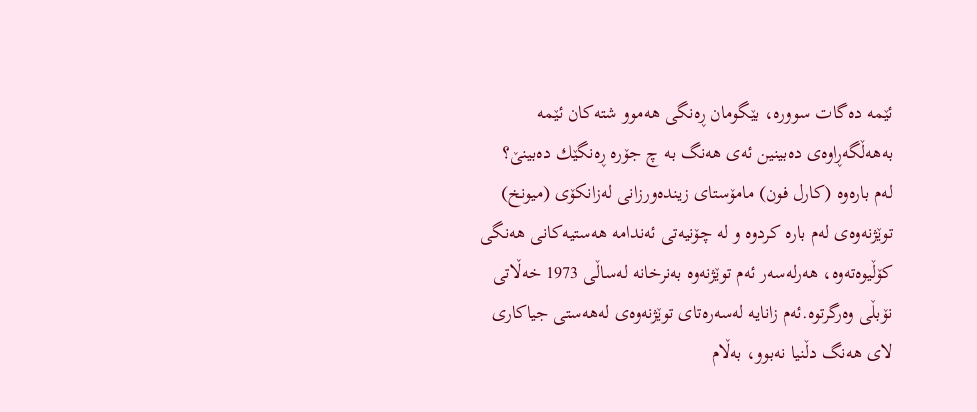ئێمه‌ ده‌گات سووره‌، بێگومان ڕه‌نگی هه‌موو شته‌كان ئێمه‌ به‌هه‌ڵگه‌ڕاوه‌ی ده‌بینین ئه‌ی هه‌نگ به‌ چ جۆره‌ ڕه‌نگێك ده‌بینێ؟
له‌م باره‌وه‌ (كارل فون) مامۆستای زینده‌ورزانی له‌زانكۆی (میونخ) توێژنه‌وه‌ی له‌م باره‌ كردوه‌ و له‌ چۆنیه‌تی ئه‌ندامه‌ هه‌ستیه‌كانی هه‌نگی كۆڵیوه‌ته‌وه‌، هه‌رله‌سه‌ر ئه‌م توێژنه‌وه‌ به‌نرخانه‌ له‌ساڵی 1973 خه‌ڵاتی نۆبڵی وه‌رگرتوه‌.ئه‌م زانایه‌ له‌سه‌ره‌تای توێژنه‌وه‌ی له‌هه‌ستی جیاكاری لای هه‌نگ دڵنیا نه‌بوو، به‌ڵام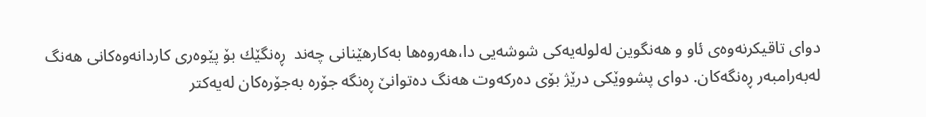دوای تاقیكرنه‌وه‌ی ئاو و هه‌نگوین له‌لوله‌یه‌كی شوشه‌یی دا،هه‌روه‌ها به‌كارهێنانی چه‌ند  ڕه‌نگێك بۆ پێوه‌ری كاردانه‌وه‌كانی هه‌نگ له‌به‌رامبه‌ر ڕه‌نگه‌كان. دوای پشووێكی درێژ بۆی ده‌ركه‌وت هه‌نگ ده‌توانێ‌ ڕه‌نگه‌ جۆره‌ به‌جۆره‌كان له‌یه‌كتر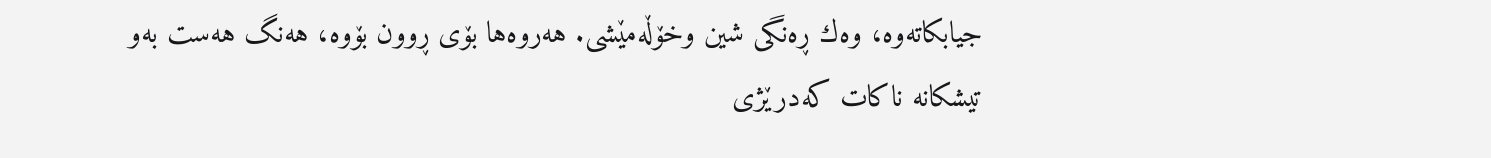جیابكاته‌وه‌، وه‌ك ڕه‌نگی شین وخۆڵه‌مێشی. هه‌روه‌ها بۆی ڕوون بۆوه‌، هه‌نگ هه‌ست به‌و تیشكانه‌ ناكات كه‌درێژی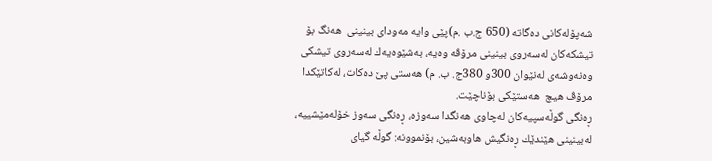شه‌پۆله‌كانی ده‌گاته‌ (650 ج.ب .م)پێی وایه‌ مه‌ودای بینینی  هه‌نگ بۆ تیشكه‌كان له‌سه‌روی بینینی مرۆڤه‌ وه‌یه‌، به‌شێوه‌یه‌ك له‌سه‌روی تیشكی وه‌نه‌وشه‌ی له‌نێوان 300و 380ج. ب. م) هه‌ستی پێ ده‌كات، له‌كاتێكدا مرۆڤ هیچ  هه‌ستێكی بۆناچێت.
ڕه‌نگی گوڵه‌سپیه‌كان له‌چاوی هه‌نگدا سه‌وزه‌، ڕه‌نگی سه‌وز خۆله‌مێشییه‌، له‌بینینی هێندێك ڕه‌نگیش هاوبه‌شین، بۆنموونه‌: گوڵه‌ گیای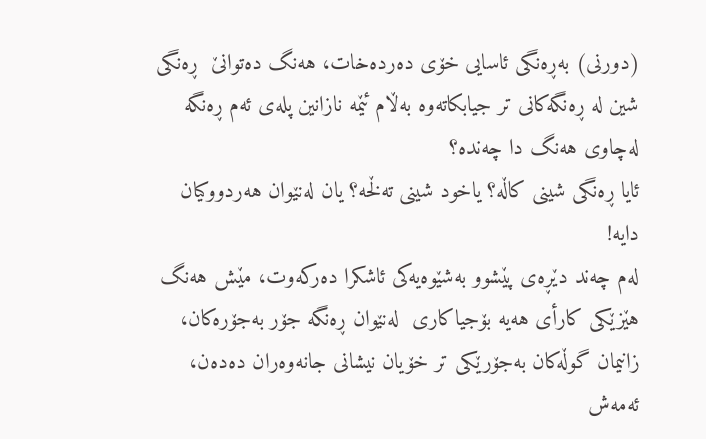(دورنی) به‌ڕه‌نگی ئاسایی خۆی ده‌رده‌خات، هه‌نگ ده‌توانێ‌  ڕه‌نگی شین له‌ ڕه‌نگه‌كانی تر جیابكاته‌وه‌ به‌ڵام ئێمه‌ نازانین پله‌ی ئه‌م ڕه‌نگه‌ له‌چاوی هه‌نگ دا چه‌نده‌؟
ئایا ڕه‌نگی شینی كاڵه‌؟ یاخود شینی ته‌ڵخه‌؟ یان له‌نێوان هه‌ردووكیان دایه‌!
له‌م چه‌ند دێڕه‌ی پێشوو به‌شێوه‌یه‌كی ئاشكرا ده‌ركه‌وت، مێش هه‌نگ هێزێكی كارأی هه‌یه‌ بۆجیاكاری  له‌نێوان ڕه‌نگه‌ جۆر به‌جۆره‌كان، زانیمان گوڵه‌كان به‌جۆرێكی تر خۆیان نیشانی جانه‌وه‌ران ده‌ده‌ن، ئه‌مه‌ش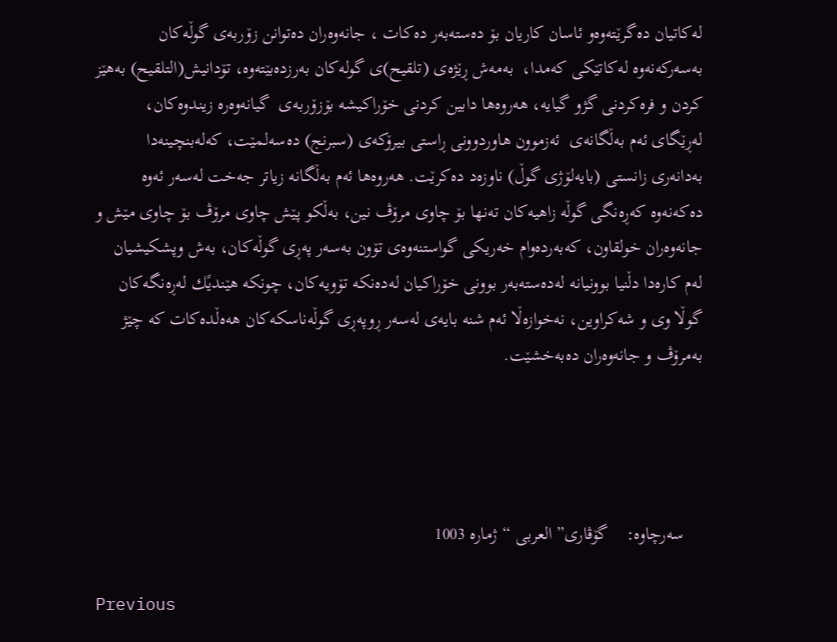له‌كاتیان ده‌گرێته‌وه‌و ئاسان كاریان بۆ ده‌سته‌به‌ر ده‌كات ، جانه‌وه‌ران ده‌توانن زۆربه‌ی گوڵه‌كان به‌سه‌ركه‌نه‌وه‌ له‌كاتێكی كه‌مدا،  به‌مه‌ش ڕێژه‌ی (تلقیح)ی گوله‌كان به‌رزده‌بێته‌وه‌، تۆدانیش(التلقیح) به‌هێز كردن و فره‌كردنی گژو گیایه‌، هه‌روه‌ها دابین كردنی خۆراكیشه‌ بۆزۆربه‌ی  گیانه‌وه‌ره‌ زیندوه‌كان، له‌ڕێگای ئه‌م به‌ڵگانه‌ی  ئه‌زموون هاوردوونی ڕاستی بیرۆكه‌ی (سبرنج) ده‌سه‌لمێت، كه‌له‌بنچینه‌دا به‌دانه‌ری زانستی (بایه‌لۆژی گوڵ) ناوزه‌د ده‌كرێت. هه‌روه‌ها ئه‌م به‌ڵگانه‌ زیاتر جه‌خت له‌سه‌ر ئه‌وه‌ ده‌كه‌نه‌وه‌ كه‌ڕه‌نگی گوڵه‌ زاهیه‌كان ته‌نها بۆ چاوی مرۆڤ نین، به‌ڵكو پێش چاوی مرۆڤ بۆ چاوی مێش و جانه‌وه‌ران خولقاون، كه‌به‌رده‌وام خه‌ریكی گواستنه‌وه‌ی تۆون به‌سه‌ر په‌ڕی گوڵه‌كان، به‌ش وپشكیشیان له‌م كاره‌دا دڵنیا بوونیانه‌ له‌ده‌سته‌به‌ر بوونی خۆراكیان له‌ده‌نكه‌ تۆویه‌كان، چونكه‌ هێندیًك له‌ڕه‌نگه‌كان گوڵا وی و شه‌كراوین، نه‌خوازه‌ڵا ئه‌م شنه‌ بایه‌ی له‌سه‌ر ڕوپه‌ڕی گوڵه‌ناسكه‌كان هه‌ه‌ڵده‌كات كه‌ چێژ به‌مرۆڤ و جانه‌وه‌ران ده‌به‌خشێت.




    سه‌رچاوه‌:    گۆڤاری” العربی “ژماره‌ 1003

Previous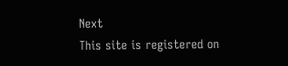Next
This site is registered on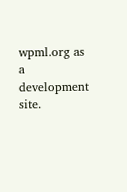wpml.org as a development site.